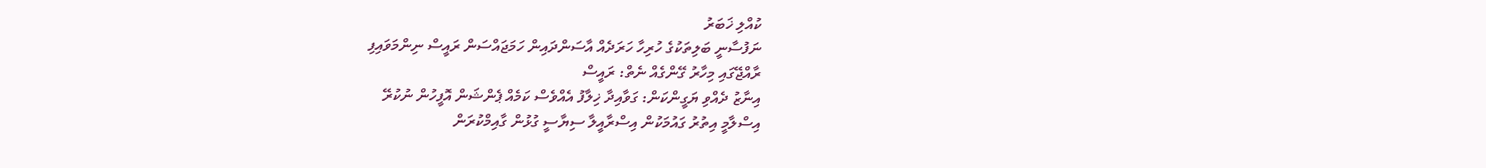ކުއްލި ޚަބަރު
ނަފުސާނީ ބަލިތަކުގެ ހުރިހާ ހަރަދެއް އާސަންދައިން ހަމަޖައްސަން ރައީސް ނިންމަވައިފި
ރާއްޖޭގައި މިހާރު ގޭންގެއް ނެތް: ރައީސް
އިނާޒު ދެއްވި ޔަގީންކަން: ގަވާއިދާ ޚިލާފު އެއްވެސް ކަމެއް ޕެންޝަން އޮފީހުން ނުކުރޭ
އިސްލާމީ އިތުރު ގައުމަކުން އިސްރާއީލާ ސިޔާސީ ގުޅުން ގާއިމްކުރަން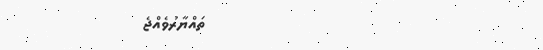ތައްޔާރުވެއްޖެ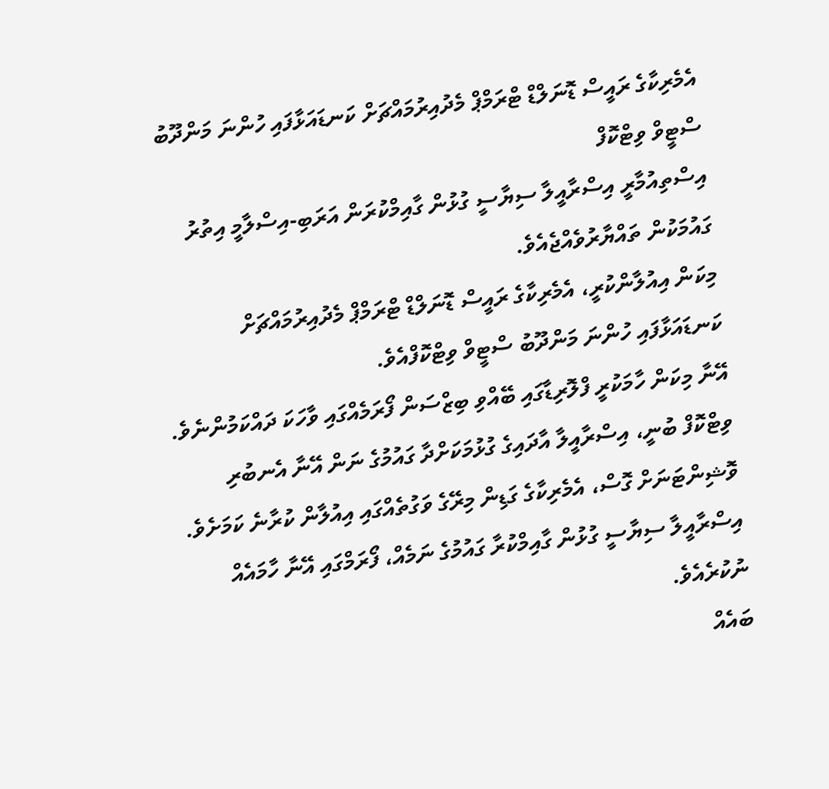އެމެރިކާގެ ރައީސް ޑޮނަލްޑް ޓްރަމްޕް މެދުއިރުމައްޗަށް ކަނޑައަޅާފައި ހުންނަ މަންދޫބު ސްޓީވް ވިޓްކޮފް
އިސްތިއުމާރީ އިސްރާއީލާ ސިޔާސީ ގުޅުން ގާއިމްކުރަން އަރަބި-އިސްލާމީ އިތުރު ގައުމަކުން ތައްޔާރުވެއްޖެއެވެ.
މިކަން އިއުލާންކުރީ، އެމެރިކާގެ ރައީސް ޑޮނަލްޑް ޓްރަމްޕް މެދުއިރުމައްޗަށް ކަނޑައަޅާފައި ހުންނަ މަންދޫބު ސްޓީވް ވިޓްކޮފްއެވެ.
އޭނާ މިކަން ހާމަކުރީ ފްލޮރިޑާގައި ބޭއްވި ބިޒްސަން ފޯރަމެއްގައި ވާހަކަ ދައްކަމުންނެވެ.
ވިޓްކޮފް ބުނީ، އިސްރާއީލާ އާދައިގެ ގުޅުމަކަށްދާ ގައުމުގެ ނަން އޭނާ އެނބުރި ވޮޝިންޓަނަށް ގޮސް، އެމެރިކާގެ ގަޑިން މިރޭގެ ވަގުތެއްގައި އިއުލާން ކުރާނެ ކަމަށެވެ.
އިސްރާއީލާ ސިޔާސީ ގުޅުން ގާއިމްކުރާ ގައުމުގެ ނަމެއް، ފޯރަމްގައި އޭނާ ހާމައެއް ނުކުރެއެވެ.
ބައެއް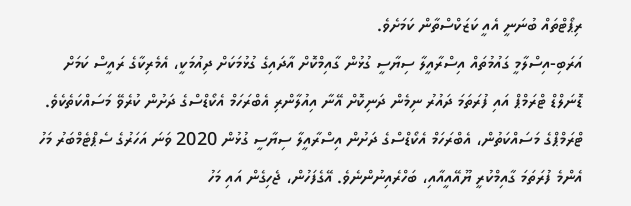ރިޕޯޓްތައް ބުނަނީ އެއީ ކަޒަކްސްތާން ކަމަށެވެ.
އަރަބި-އިސްލާމީ ގައުމުތައް އިސްރާއީލާ ސިޔާސީ ގުޅުން ގާއިމްކޮށް އާދައިގެ ގުޅުމަކަށް ދިއުމަކީ، އެމެރިކާގެ ރައީސް ކަމަށް ޑޮނަލްޑް ޓްރަމްޕް އައި ފުރަތަމަ ދައުރު ނިމެން ދަނިކޮށް އޭނާ އިއުލާންރި އެބްރަހަމް އެކޯޑްސްގެ ދަށުން ކުރެވޭ މަސައްކަތެކެވެ.
ޓްރަމްޕްގެ މަސައްކަތުން، އެބްރަހަމް އެކޯޑްސްގެ ދަށުން އިސްރާއީލާ ސިޔާސީ ގުޅުން 2020 ވަނަ އަހަރުގެ ސެޕްޓެމްބަރު މަހު އެންމެ ފުރަތަމަ ގާއިމްކުރީ ޔޫއޭއީއާއި، ބަހްރެއިނުންނެވެ. އޭގެފަހުން، ޖެހިގެން އައި މަހު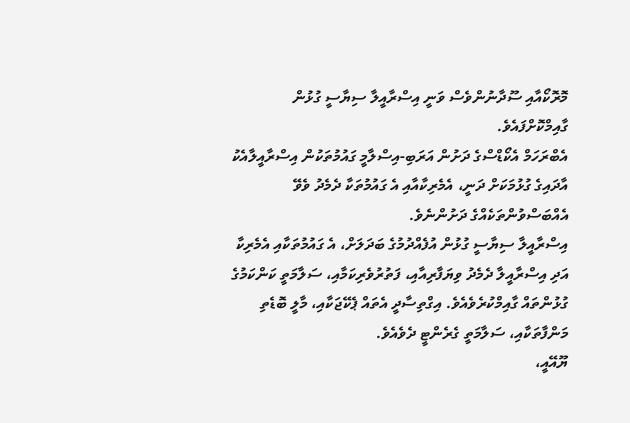މޮރޮކޯއާއި ސޫދާނުންވެސް ވަނީ އިސްރާއީލާ ސިޔާސީ ގުޅުން ގާއިމްކޮށްފައެވެ.
އެބްރަހަމް އެކޯޑްސްގެ ދަށުން އަރަބި-އިސްލާމީ ގައުމުތަކުން އިސްރާއީލާއެކު އާދައިގެ ގުޅުމަކަށް ދަނީ، އެމެރިކާއާއި އެ ގައުމުތަކާ ދެމެދު ވެވޭ އެއްބަސްވުންތަކެއްގެ ދަށުންނެވެ.
އިސްރާއީލާ ސިޔާސީ ގުޅުން އުފެއްދުމުގެ ބަދަލަށް، އެ ގައުމުތަކާއި އެމެރިކާ އަދި އިސްރާއީލާ ދެމެދު ވިޔަފާރިއާއި، ފަތުރުވެރިކަމާއި، ސަލާމަތީ ކަންކަމުގެ ގުޅުންތައް ގާއިމްކުރެވެއެވެ. އިގްތިސާދީ އެތައް ޕެކޭޖަކާއި، މާލީ ބޮޑެތި މަންފާތަކާއި، ސަލާމަތީ ގެރެންޓީ ދެވެއެވެ.
ޔޫއޭއީ،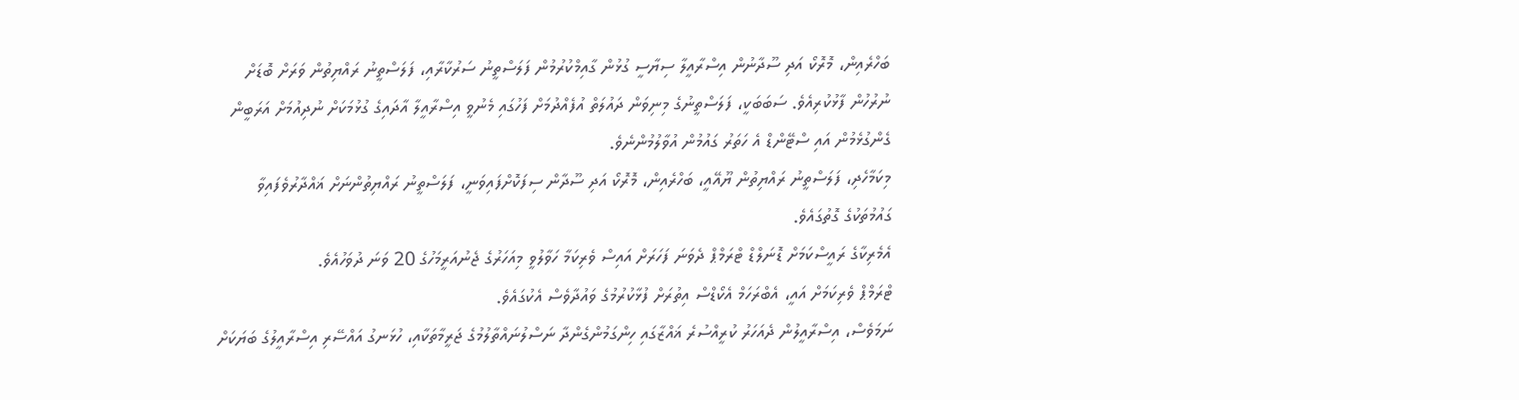ބަހްރެއިން، މޮރޮކޯ އަދި ސޫދާނުން އިސްރާއީލާ ސިޔާސީ ގުޅުން ގާއިމްކުރުމުން ފަލަސްތީނު ސަރުކާރާއި، ފަލަސްތީނު ރައްޔިތުން ވަރަށް ބޮޑަށް ނުރުހުން ފާޅުކުރިއެވެ. ސަބަބަކީ، ފަލަސްތީނުގެ މިނިވަން ދައުލަތް އުފެއްދުމަށް ފަހުގައި މެނުވީ އިސްރާއީލާ އާދައިގެ ގުޅުމަކަށް ނުދިއުމަށް އަރަބީން ގެންގުޅެމުން އައި ސްޓޭންޑް އެ ހަތަރު ގައުމުން އުވާލުމުންނެވެ.
މިކަމާހެދި، ފަލަސްތީނު ރައްޔިތުން ޔޫއޭއީ، ބަހްރެއިން، މޮރޮކޯ އަދި ސޫދާން ސިފަކޮށްފައިވަނީ، ފަލަސްތީނު ރައްޔިތުންނަށް ޣައްދާރުވެފައިވާ ގައުމުތަކުގެ ގޮތުގައެވެ.
އެމެރިކާގެ ރައީސްކަމަށް ޑޮނަލްޑް ޓްރަމްޕް ދެވަނަ ފަހަރަށް އައިސް ވެރިކަމާ ހަވާލުވީ މިއަހަރުގެ ޖެނުއަރީމަހުގެ 20 ވަނަ ދުވަހުއެވެ.
ޓްރަމްޕް ވެރިކަމަށް އައީ، އެބްރަހަމް އެކޯޑްސް އިތުރަށް ފުޅާކުރުމުގެ ވައުދާވެސް އެކުގައެވެ.
ނަމަވެސް، އިސްރާއީލުން ދެއަހަރު ކުރީއްސުރެ ޣައްޒާގައި ހިންގަމުންގެންދާ ނަސްލުނައްތާލުމުގެ ޖަރީމާތަކާއި، ހުޅަނގު އައްސޭރި އިސްރާއީލުގެ ބަޔަކަށް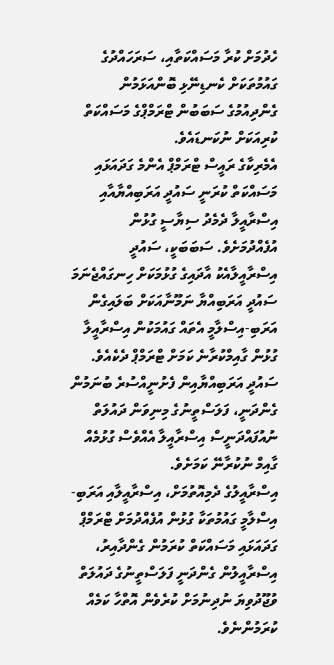ހެދުމަށް ކުރާ މަސައްކަތާއި، ސަރަހައްދުގެ ގައުމުތަކަށް ކެނޑިނޭޅި ބޮންއަޅަމުން ގެންދިއުމުގެ ސަބަބުން ޓްރަމްޕްގެ މަސައްކަތް ކުރިއަކަށް ނުކަނޑައެވެ.
އެމެރިކާގެ ރައީސް ޓްރަމްޕް އެންމެ ގަދައަޅައި މަސައްކަތް ކުރަނީ ސައުދީ އަރަބިއްޔާއާއި އިސްރާއީލާ ދެމެދު ސިޔާސީ ގުޅުން އުފެއްދުމަށެވެ. ސަބަބަކީ، ސައުދީ އިސްރާއީލާއެކު އާދައިގެ ގުޅުމަކަށް ހިނގައްޖެނަމަ ސައުދީ އަރަބިއްޔާ ނަމޫނާއަކަށް ބަލައިގެން އަރަބި-އިސްލާމީ އެތައް ގައުމަކުން އިސްރާއީލާ ގުޅުން ގާއިމްކުރާނެ ކަމަށް ޓްރަމްޕް ދެކެއެވެ.
ސައުދީ އަރަބިއްޔާއިން ފެށުނީއްސުރެ ބުނަމުން ގެންދަނީ، ފަލަސްތީނުގެ މިނިވަން ދައުލަތް ނުއުފައްދަނީސް އިސްރާއީލާ އެއްވެސް ގުޅުމެއް ގާއިމް ނުކުރާނޭ ކަމަށެވެ.
އިސްރާއީލުގެ ދެމިއޮތުމަށް، އިސްރާއީލާއި އަރަބި-އިސްލާމީ ގައުމުތަކާ ގުޅުން އުފެއްދުމަށް ޓްރަމްޕް ގަދައަޅައި މަސައްކަތް ކުރަމުން ގެންދާއިރު، އިސްރާއީލުން ގެންދަނީ ފަލަސްތީނުގެ ދައުލަތް ވުޖޫދުވިޔަ ނުދިނުމަށް ކުރެވެން އޮތްހާ ކަމެއް ކުރަމުންނެވެ.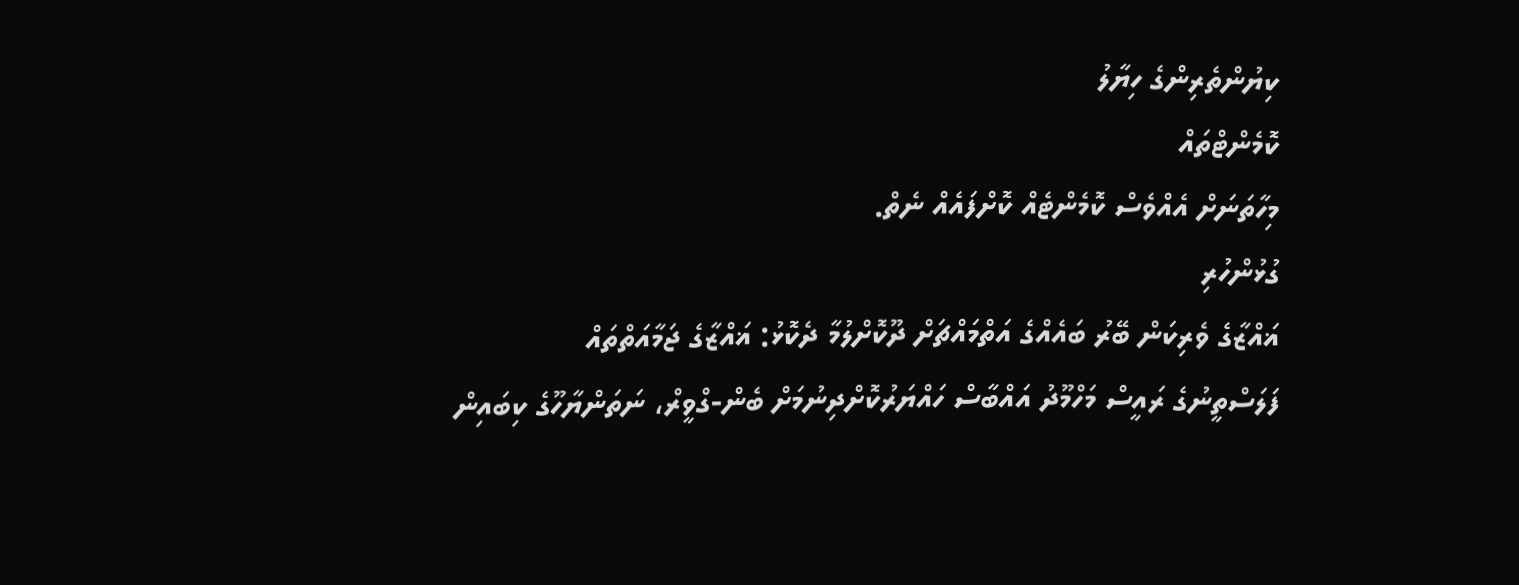ކިޔުންތެރިންގެ ހިޔާލު
ކޮމެންޓްތައް
މިހާތަނަށް އެއްވެސް ކޮމެންޓެއް ކޮށްފައެއް ނެތް.
ގުޅުންހުރި
ޣައްޒާގެ ވެރިކަން ބޭރު ބައެއްގެ އަތްމައްޗަށް ދޫކޮށްލުމާ ދެކޮޅު: ޣައްޒާގެ ޖަމާއަތްތައް
ފަލަސްތީނުގެ ރައީސް މަހްމޫދު އައްބާސް ހައްޔަރުކޮށްދިނުމަށް ބެން-ގްވީރް، ނަތަންޔާހޫގެ ކިބައިން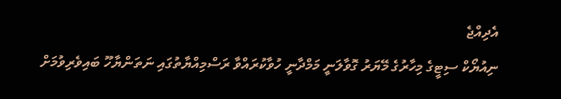އެދިއްޖެ
ނިއުޔޯކް ސިޓީގެ މިހާރުގެ މޭޔަރު ގޮވާލަނީ މަމްދާނީ ހުވާކުރައްވާ ރަސްމިއްޔާތުގައި ނަތަންޔާހޫ ބައިވެރިވުމަށް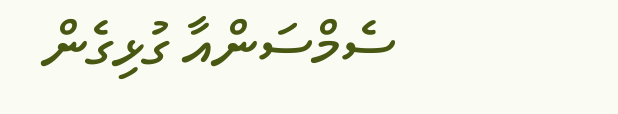ސެމްސަންއާ ގުޅިގެން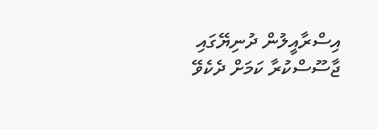އިސްރާއީލުން ދުނިޔޭގައި ޖާސޫސްކުރާ ކަމަށް ދެކެވޭ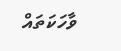ވާހަކަތައް